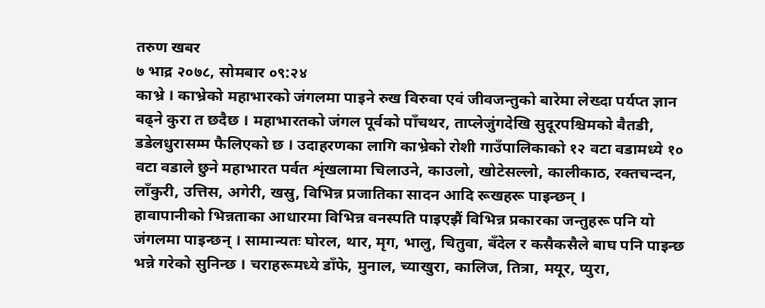तरुण खबर
७ भाद्र २०७८, सोमबार ०९:२४
काभ्रे । काभ्रेको महाभारको जंगलमा पाइने रुख विरुवा एवं जीवजन्तुको बारेमा लेख्दा पर्यप्त ज्ञान बढ्ने कुरा त छदैछ । महाभारतको जंगल पूर्वको पाँचथर, ताप्लेजुंगदेखि सुदूरपश्चिमको बैतडी, डडेलधुरासम्म फैलिएको छ । उदाहरणका लागि काभ्रेको रोशी गाउँपालिकाको १२ वटा वडामध्ये १० वटा वडाले छुने महाभारत पर्वत शृंखलामा चिलाउने, काउलो, खोटेसल्लो, कालीकाठ, रक्तचन्दन, लाँकुरी, उत्तिस, अगेरी, खस्रु, विभिन्न प्रजातिका सादन आदि रूखहरू पाइन्छन् ।
हावापानीको भिन्नताका आधारमा विभिन्न वनस्पति पाइएझैं विभिन्न प्रकारका जन्तुहरू पनि यो जंगलमा पाइन्छन् । सामान्यतः घोरल, थार, मृग, भालु, चितुवा, बँदेल र कसैकसैले बाघ पनि पाइन्छ भन्ने गरेको सुनिन्छ । चराहरूमध्ये डाँफे, मुनाल, च्याखुरा, कालिज, तित्रा, मयूर, प्युरा,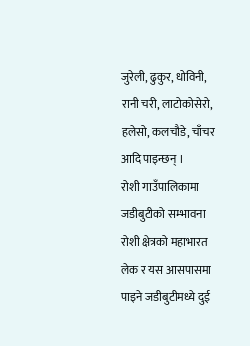जुरेली, ढुकुर, धोविनी, रानी चरी, लाटोकोसेरो, हलेसो, कलचौडे, चाँचर आदि पाइन्छन् ।
रोशी गाउँपालिकामा जडीबुटीको सम्भावना
रोशी क्षेत्रको महाभारत लेक र यस आसपासमा पाइने जडीबुटीमध्ये दुई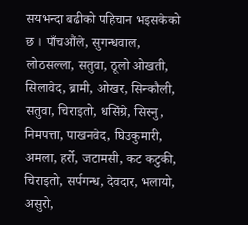सयभन्दा बढीको पहिचान भइसकेको छ । पाँचऔंले, सुगन्धवाल, लोठसल्ला, सतुवा, ठूलो ओखती, सिलावेद, ब्रामी, ओखर, सिन्कौली, सतुवा, चिराइतो, धसिंग्रे, सिस्नु, निमपत्ता, पाखनवेद, घिउकुमारी, अमला, हर्रो, जटामसी, कट कटुकी, चिराइतो, सर्पगन्ध, देवदार, भलायो, असुरो,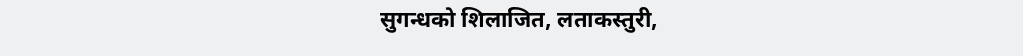सुगन्धको शिलाजित, लताकस्तुरी,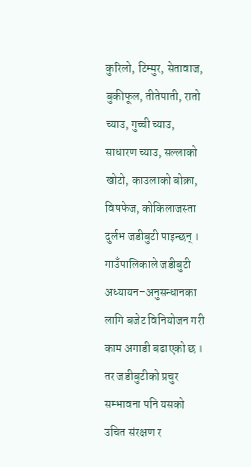कुरिलो, टिम्मुर, सेतावाज, बुकीफूल, तीतेपाती, रातो च्याउ, गुच्ची च्याउ, साधारण च्याउ, सल्लाको खोटो, काउलाको बोक्रा, विषफेज, कोकिलाजस्ता दुर्लभ जडीबुटी पाइन्छन् । गाउँपालिकाले जडीबुटी अध्यायन–अनुसन्धानका लागि बजेट विनियोजन गरी काम अगाडी बढाएको छ ।
तर जडीबुटीको प्रचुर सम्भावना पनि यसको उचित संरक्षण र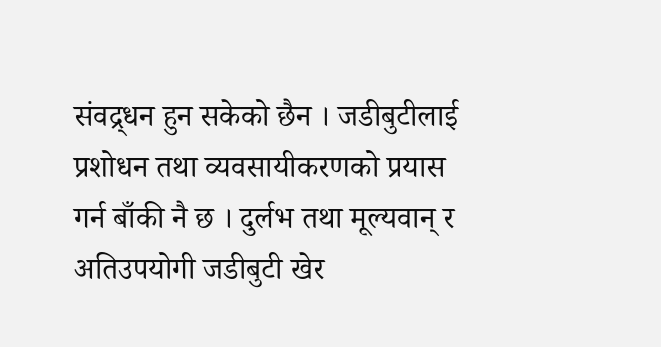संवद्र्धन हुन सकेको छैन । जडीबुटीलाई प्रशोधन तथा व्यवसायीकरणको प्रयास गर्न बाँकी नै छ । दुर्लभ तथा मूल्यवान् र अतिउपयोगी जडीबुटी खेर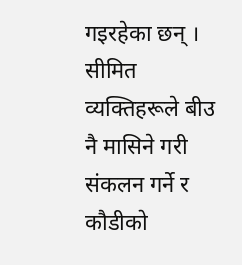गइरहेका छन् । सीमित व्यक्तिहरूले बीउ नै मासिने गरी संकलन गर्ने र कौडीको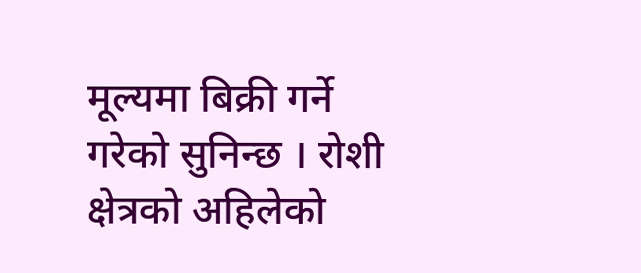मूल्यमा बिक्री गर्ने गरेको सुनिन्छ । रोशी क्षेत्रको अहिलेको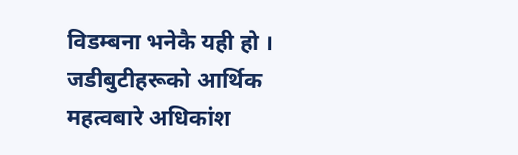विडम्बना भनेकै यही हो ।
जडीबुटीहरूको आर्थिक महत्वबारे अधिकांश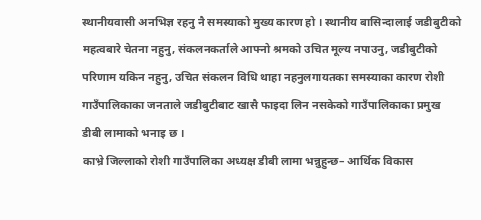स्थानीयवासी अनभिज्ञ रहनु नै समस्याको मुख्य कारण हो । स्थानीय बासिन्दालाई जडीबुटीको महत्वबारे चेतना नहुनु, संकलनकर्ताले आफ्नो श्रमको उचित मूल्य नपाउनु, जडीबुटीको परिणाम यकिन नहुनु, उचित संकलन विधि थाहा नहनुलगायतका समस्याका कारण रोशी गाउँपालिकाका जनताले जडीबुटीबाट खासै फाइदा लिन नसकेको गाउँपालिकाका प्रमुख डीबी लामाको भनाइ छ ।
काभ्रे जिल्लाको रोशी गाउँपालिका अध्यक्ष डीबी लामा भन्नुहुन्छ– आर्थिक विकास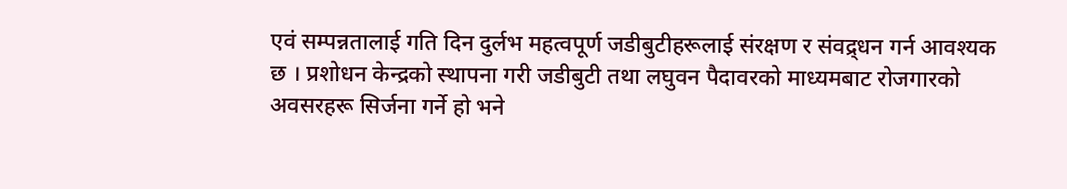एवं सम्पन्नतालाई गति दिन दुर्लभ महत्वपूर्ण जडीबुटीहरूलाई संरक्षण र संवद्र्धन गर्न आवश्यक छ । प्रशोधन केन्द्रको स्थापना गरी जडीबुटी तथा लघुवन पैदावरको माध्यमबाट रोजगारको अवसरहरू सिर्जना गर्ने हो भने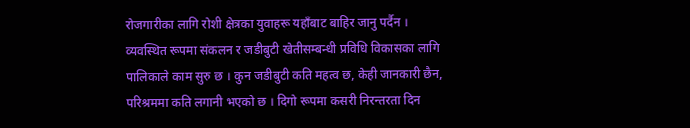रोजगारीका लागि रोशी क्षेत्रका युवाहरू यहाँबाट बाहिर जानु पर्दैन । व्यवस्थित रूपमा संकलन र जडीबुटी खेतीसम्बन्धी प्रविधि विकासका लागि पालिकाले काम सुरु छ । कुन जडीबुटी कति महत्व छ, केही जानकारी छैन, परिश्रममा कति लगानी भएको छ । दिगो रूपमा कसरी निरन्तरता दिन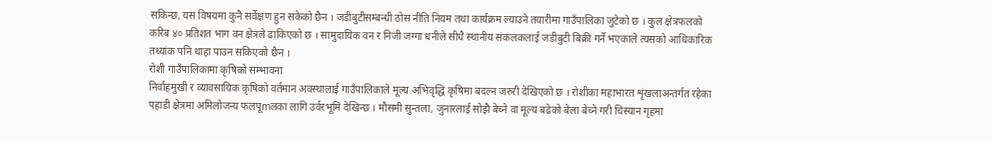सकिन्छ, यस विषयमा कुनै सर्वेक्षण हुन सकेको छैन । जडीबुटीसम्बन्धी ठोस नीति नियम तथा कार्यक्रम ल्याउने तयारीमा गाउँपालिका जुटेको छ । कुल क्षेत्रफलको करिब ४० प्रतिशत भाग वन क्षेत्रले ढाकिएको छ । सामुदायिक वन र निजी जग्गा धनीले सीधै स्थानीय संकलकलाई जडीबुटी बिक्री गर्ने भएकाले त्यसको आधिकारिक तथ्यांक पनि थाहा पाउन सकिएको छैन ।
रोशी गाउँपालिकामा कृषिको सम्भावना
निर्वाहमुखी र व्यावसायिक कृषिको वर्तमान अवस्थालाई गाउँपालिकाले मूल्य अभिवृद्धि कृषिमा बदल्न जरुरी देखिएको छ । रोशीका महाभारत शृंखलाअन्तर्गत रहेका पहाडी क्षेत्रमा अमिलोजन्य फलपूmलका लागि उर्वरभूमि देखिन्छ । मौसमी सुन्तला, जुनारलाई सोझै बेच्ने वा मूल्य बढेको बेला बेच्ने गरी चिस्यान गृहमा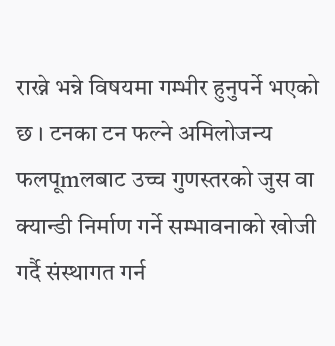राख्ने भन्ने विषयमा गम्भीर हुनुपर्ने भएको छ । टनका टन फल्ने अमिलोजन्य फलपूmलबाट उच्च गुणस्तरको जुस वा क्यान्डी निर्माण गर्ने सम्भावनाको खोजी गर्दै संस्थागत गर्न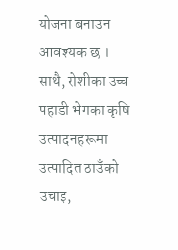योजना बनाउन आवश्यक छ ।
साथै, रोशीका उच्च पहाडी भेगका कृषि उत्पादनहरूमा उत्पादित ठाउँको उचाइ,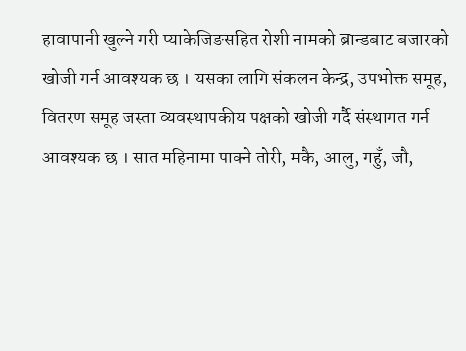हावापानी खुल्ने गरी प्याकेजिङसहित रोशी नामको ब्रान्डबाट बजारको खोजी गर्न आवश्यक छ । यसका लागि संकलन केन्द्र, उपभोक्त समूह, वितरण समूह जस्ता व्यवस्थापकीय पक्षको खोजी गर्दै संस्थागत गर्न आवश्यक छ । सात महिनामा पाक्ने तोरी, मकै, आलु, गहुँ, जौ,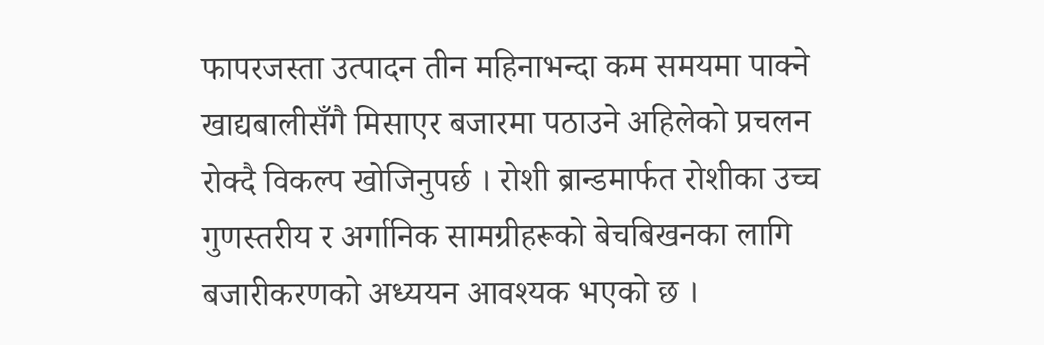फापरजस्ता उत्पादन तीन महिनाभन्दा कम समयमा पाक्ने खाद्यबालीसँगै मिसाएर बजारमा पठाउने अहिलेको प्रचलन रोक्दै विकल्प खोजिनुपर्छ । रोशी ब्रान्डमार्फत रोशीका उच्च गुणस्तरीय र अर्गानिक सामग्रीहरूको बेचबिखनका लागि बजारीकरणको अध्ययन आवश्यक भएको छ ।